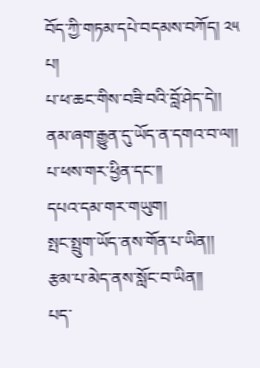བོད་ཀྱི་གཏམ་དཔེ་བདམས་བཀོད། ༢༥
པ།
པ་ཕ་ཆང་གིས་བཟི་བའི་བློ་ཤེད་དེ།།
ནམ་ཞག་རྒྱུན་དུ་ཡོད་ན་དགའ་བ་ལ།།
པ་ཕས་གར་ཕྱིན་དང་།།
དཔའ་དམ་གར་གཡུག།
སྤང་སྤྲུག་ཡོད་ནས་གོན་པ་ཡིན།།
རྩམ་པ་མེད་ནས་སློང་བ་ཡིན།།
པད་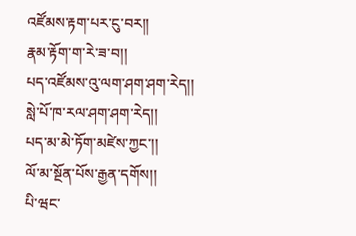འཛོམས་རྟག་པར་ངུ་བར།།
རྣམ་རྟོག་ག་རེ་ཟ་བ།།
པད་འཛོམས་འུ་ལག་ཤག་ཤག་རེད།།
སླེ་པོ་ཁ་རལ་ཤག་ཤག་རེད།།
པད་མ་མེ་ཏོག་མཛེས་ཀྱང་།།
ལོ་མ་སྔོན་པོས་རྒྱན་དགོས།།
པི་ཝང་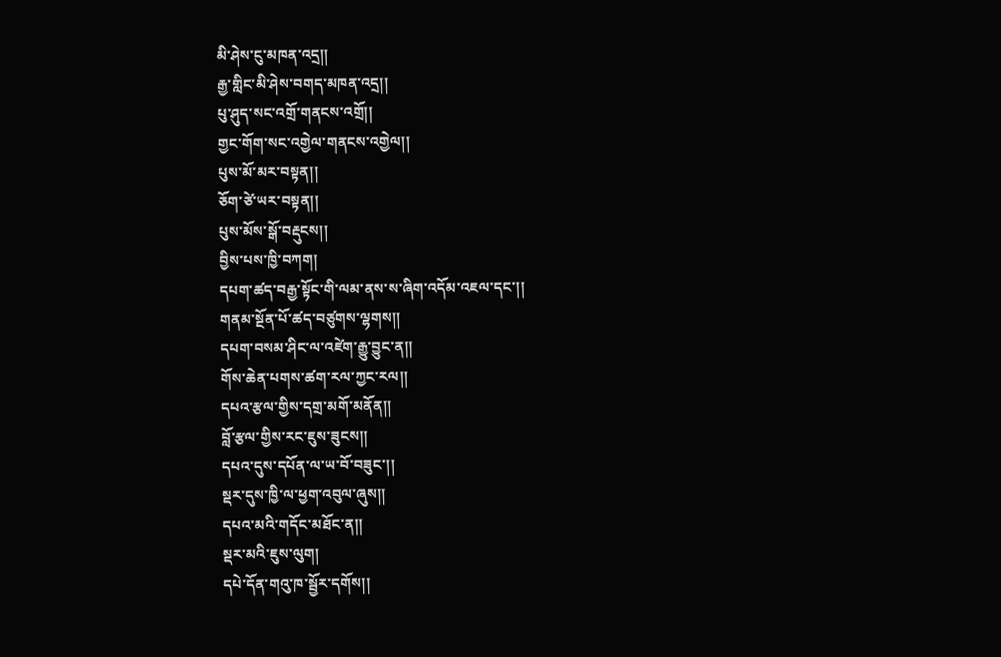མི་ཤེས་ངུ་མཁན་འདྲ།།
རྒྱ་གླིང་མི་ཤེས་བགད་མཁན་འདྲ།།
པུ་ཤུད་སང་འགྲོ་གནངས་འགྲོ།།
གྱང་གོག་སང་འགྱེལ་གནངས་འགྱེལ།།
པུས་མོ་མར་བསྟན།།
ཅོག་ཙེ་ཡར་བསྟན།།
པུས་མོས་སྒོ་བརྡུངས།།
བྱིས་པས་ཁྱི་བཀག།
དཔག་ཚད་བརྒྱ་སྟོང་གི་ལམ་ནས་ས་ཞིག་འདོམ་འཇལ་དང་།།
གནམ་སྔོན་པོ་ཚད་བཙུགས་ལྷགས།།
དཔག་བསམ་ཤིང་ལ་འཛེག་རྒྱུ་བྱུང་ན།།
གོས་ཆེན་པགས་ཚག་རལ་ཀྱང་རལ།།
དཔའ་རྩལ་གྱིས་དགྲ་མགོ་མནོན།།
བློ་རྩལ་གྱིས་རང་ཇུས་ཟུངས།།
དཔའ་དུས་དཔོན་ལ་ཡ་བོ་བཟུང་།།
སྡར་དུས་ཁྱི་ལ་ཕྱག་འབུལ་ཞུས།།
དཔའ་མའི་གདོང་མཐོང་ན།།
སྡར་མའི་ཇུས་ལུག།
དཔེ་དོན་གའུ་ཁ་སྦྱོར་དགོས།།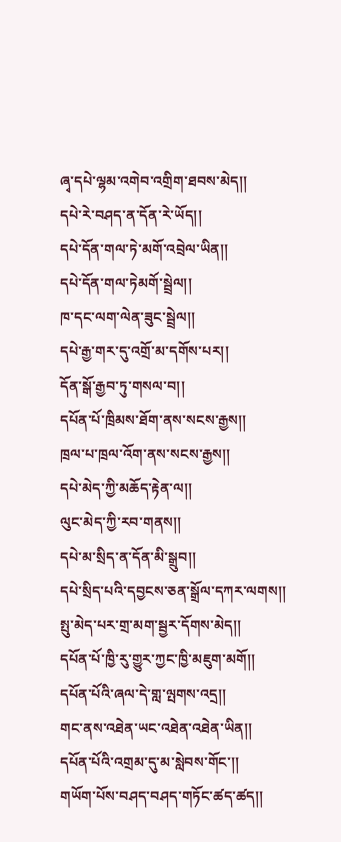ཞྭ་དཔེ་ལྷམ་འགེབ་འགྲིག་ཐབས་མེད།།
དཔེ་རེ་བཤད་ན་དོན་རེ་ཡོད།།
དཔེ་དོན་གལ་ཏེ་མགོ་འབྲེལ་ཡིན།།
དཔེ་དོན་གལ་ཏེམགོ་སྦྲེལ།།
ཁ་དང་ལག་ལེན་ཟུང་སྦྲེལ།།
དཔེ་རྒྱ་གར་དུ་འགྲོ་མ་དགོས་པར།།
དོན་སྒོ་རྒྱབ་ཏུ་གསལ་བ།།
དཔོན་པོ་ཁྲིམས་ཐོག་ནས་སངས་རྒྱས།།
ཁྲལ་པ་ཁྲལ་འོག་ནས་སངས་རྒྱས།།
དཔེ་མེད་ཀྱི་མཆོད་རྟེན་ལ།།
ལུང་མེད་ཀྱི་རབ་གནས།།
དཔེ་མ་སྲིད་ན་དོན་མི་སྒྲུབ།།
དཔེ་སྲིད་པའི་དབྱངས་ཅན་སྒྲོལ་དཀར་ལགས།།
སྤུ་མེད་པར་གྲ་མག་སྦྱར་དོགས་མེད།།
དཔོན་པོ་ཁྱི་རུ་གྱུར་ཀྱང་ཁྱི་མཇུག་མགོ།།
དཔོན་པོའི་ཞལ་དེ་གླ་ལྤགས་འདྲ།།
གང་ནས་འཐེན་ཡང་འཐེན་འཐེན་ཡིན།།
དཔོན་པོའི་འགྲམ་དུ་མ་སླེབས་གོང་།།
གཡོག་པོས་བཤད་བཤད་གཏོང་ཚད་ཚད།།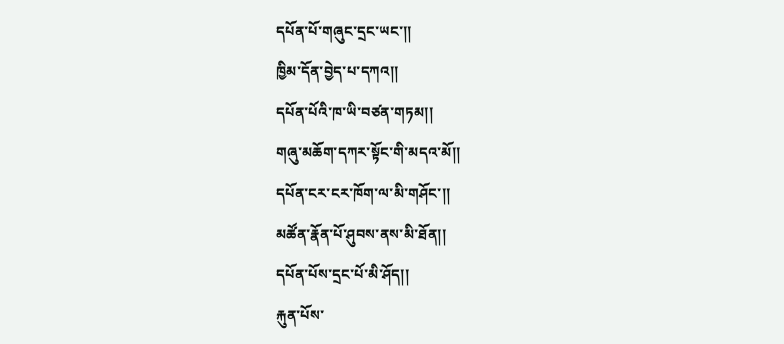དཔོན་པོ་གཞུང་དྲང་ཡང་།།
ཁྱིམ་དོན་བྱེད་པ་དཀའ།།
དཔོན་པོའི་ཁ་ཡི་བཙན་གཏམ།།
གཞུ་མཆོག་དཀར་སྟོང་གི་མདའ་མོ།།
དཔོན་ངར་ངར་ཁོག་ལ་མི་གཤོང་།།
མཚོན་རྣོན་པོ་ཤུབས་ནས་མི་ཐོན།།
དཔོན་པོས་དྲང་པོ་མི་ཤོད།།
རྐུན་པོས་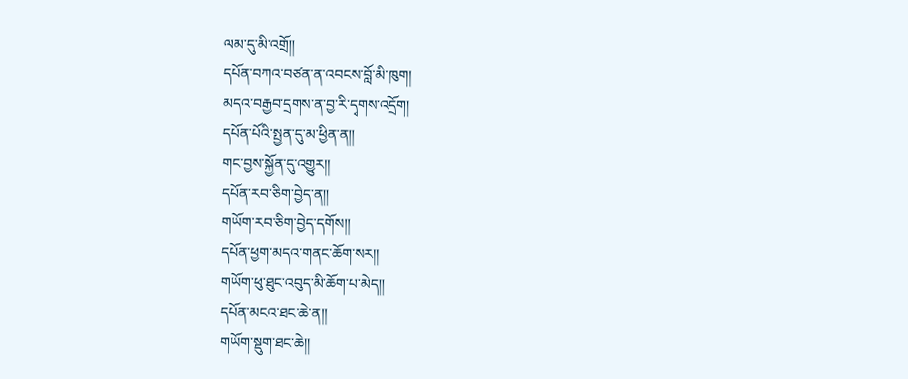ལམ་དུ་མི་འགྲོ།།
དཔོན་བཀའ་བཙན་ན་འབངས་བློ་མི་ཁུག།
མདའ་བརྒྱབ་དྲགས་ན་བྱ་རི་དྭགས་འདྲོག།
དཔོན་པོའི་སྤྱན་དུ་མ་ཕྱིན་ན།།
གང་བྱས་སྐྱོན་དུ་འགྱུར།།
དཔོན་རབ་ཅིག་བྱེད་ན།།
གཡོག་རབ་ཅིག་བྱེད་དགོས།།
དཔོན་ཕྱག་མདའ་གནང་ཆོག་སར།།
གཡོག་ཕུ་ཐུང་འབུད་མི་ཆོག་པ་མེད།།
དཔོན་མངའ་ཐང་ཆེ་ན།།
གཡོག་སྡུག་ཐང་ཆེ།།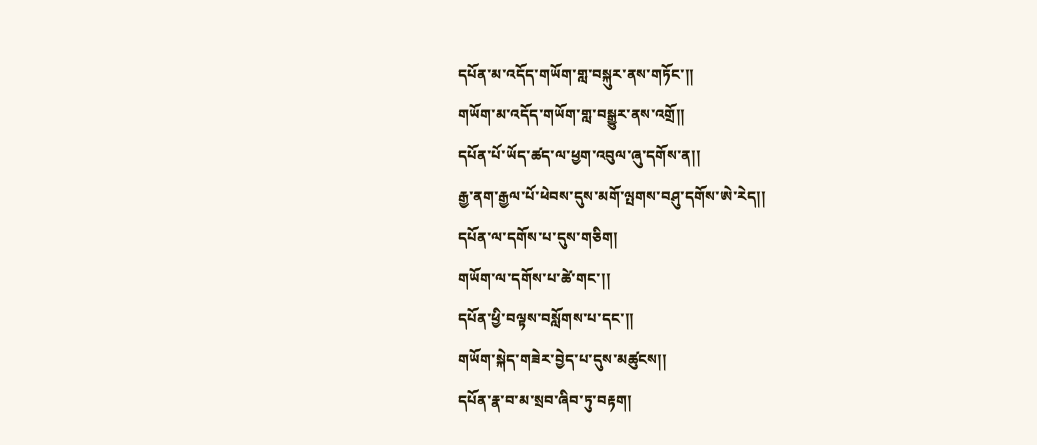དཔོན་མ་འདོད་གཡོག་གླ་བསྐུར་ནས་གཏོང་།།
གཡོག་མ་འདོད་གཡོག་གླ་བསྒྱུར་ནས་འགྲོ།།
དཔོན་པོ་ཡོད་ཚད་ལ་ཕྱག་འབུལ་ཞུ་དགོས་ན།།
རྒྱ་ནག་རྒྱལ་པོ་ཕེབས་དུས་མགོ་ལྤགས་བཤུ་དགོས་ཨེ་རེད།།
དཔོན་ལ་དགོས་པ་དུས་གཅིག།
གཡོག་ལ་དགོས་པ་ཚེ་གང་།།
དཔོན་ཕྱི་བལྟས་བསློགས་པ་དང་།།
གཡོག་སྐེད་གཟེར་བྱེད་པ་དུས་མཚུངས།།
དཔོན་རྣ་བ་མ་སྲབ་ཞིབ་ཏུ་བརྟག།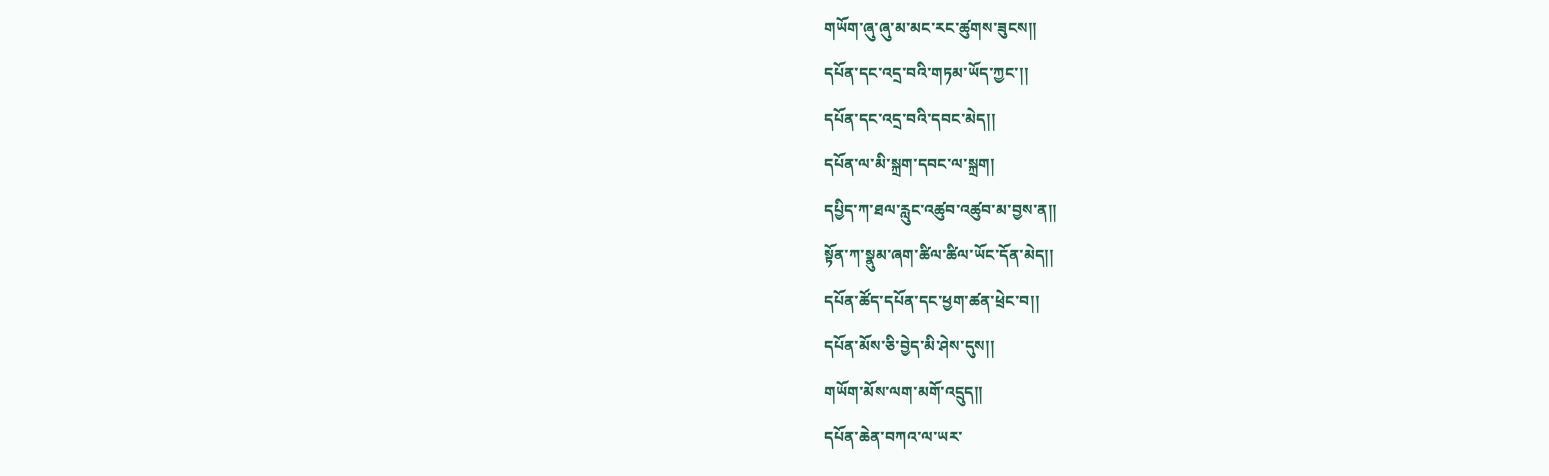གཡོག་ཞུ་ཞུ་མ་མང་རང་ཚུགས་ཟུངས།།
དཔོན་དང་འདྲ་བའི་གཏམ་ཡོད་ཀྱང་།།
དཔོན་དང་འདྲ་བའི་དབང་མེད།།
དཔོན་ལ་མི་སྐྲག་དབང་ལ་སྐྲག།
དཔྱིད་ཀ་ཐལ་རླུང་འཚུབ་འཚུབ་མ་བྱས་ན།།
སྟོན་ཀ་སྣུམ་ཞག་ཚིལ་ཚིལ་ཡོང་དོན་མེད།།
དཔོན་ཚོད་དཔོན་དང་ཕྱག་ཚན་ཕྲེང་བ།།
དཔོན་མོས་ཅི་བྱེད་མི་ཤེས་དུས།།
གཡོག་མོས་ལག་མགོ་འདྲུད།།
དཔོན་ཆེན་བཀའ་ལ་ཡར་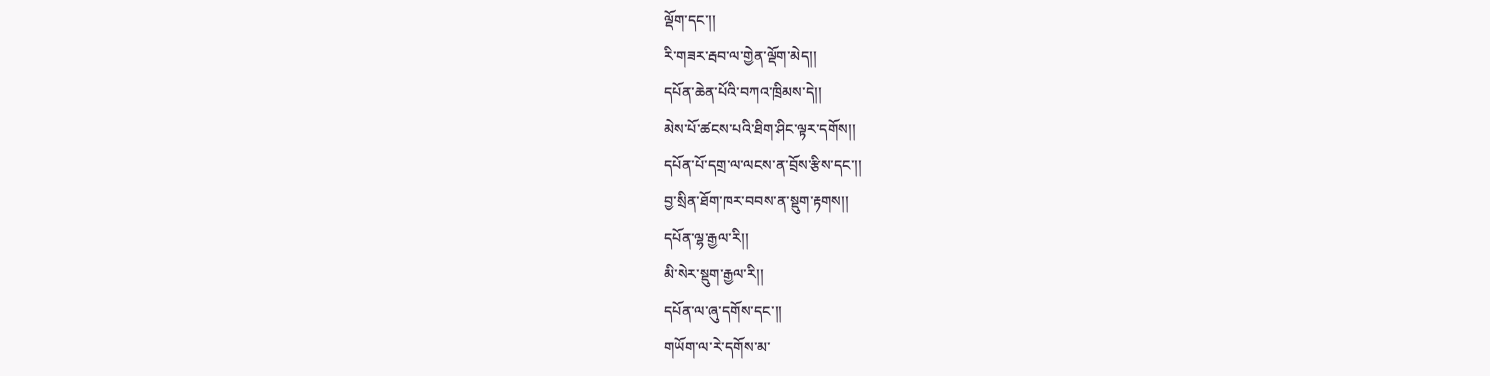ལྡོག་དང་།།
རི་གཟར་རྦབ་ལ་གྱེན་ལྡོག་མེད།།
དཔོན་ཆེན་པོའི་བཀའ་ཁྲིམས་དེ།།
མེས་པོ་ཚངས་པའི་ཐིག་ཤིང་ལྟར་དགོས།།
དཔོན་པོ་དགྲ་ལ་ལངས་ན་བྲོས་རྩིས་དང་།།
བྱ་སྲིན་ཐོག་ཁར་བབས་ན་སྡུག་རྟགས།།
དཔོན་ལྷ་རྒྱལ་རི།།
མི་སེར་སྡུག་རྒྱལ་རི།།
དཔོན་ལ་ཞུ་དགོས་དང་།།
གཡོག་ལ་རེ་དགོས་མ་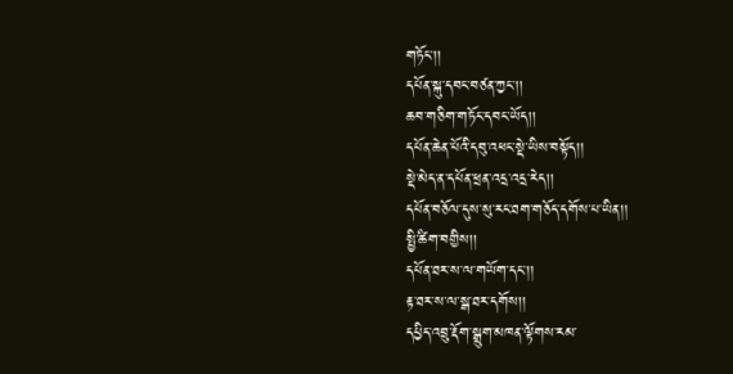གཏོང་།།
དཔོན་སྐུ་དབང་བཙན་ཀྱང་།།
ཆབ་གཅིག་གཏོང་དབང་ཡོད།།
དཔོན་ཆེན་པོའི་དབུ་འཕང་སྡེ་ཡིས་བསྟོད།།
སྡེ་མེད་ན་དཔོན་ཕྲན་འདྲ་འདྲ་རེད།།
དཔོན་བཅོལ་དུས་སུ་རང་ཐག་གཅོད་དགོས་པ་ཡིན།།
སྤྱི་ཚིག་བགྱིས།།
དཔོན་ཐར་ས་ལ་གཡོག་དང་།།
རྟ་ཐར་ས་ལ་སྒ་ཐར་དགོས།།
དཔྱིད་འབྲུ་རྡོག་སྒྲུག་མཁན་ལྟོགས་རམ་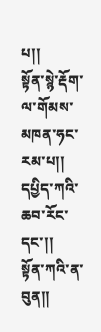པ།།
སྟོན་སྙེ་རྡོག་ལ་གོམས་མཁན་ཧང་རམ་པ།།
དཔྱིད་ཀའི་ཆབ་རོང་དང་།།
སྟོན་ཀའི་ན་བུན།།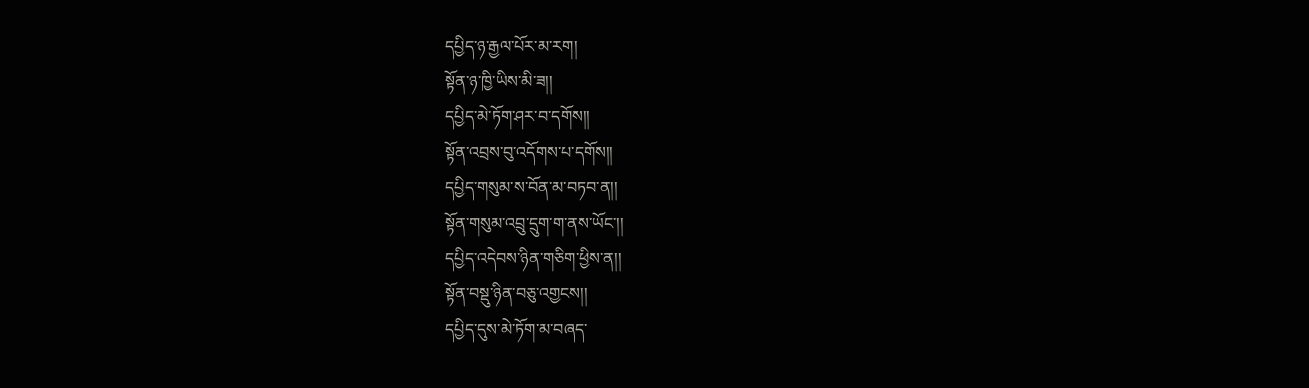དཔྱིད་ཉ་རྒྱལ་པོར་མ་རག།
སྟོན་ཉ་ཁྱི་ཡིས་མི་ཟ།།
དཔྱིད་མེ་ཏོག་ཤར་བ་དགོས།།
སྟོན་འབྲས་བུ་འདོགས་པ་དགོས།།
དཔྱིད་གསུམ་ས་བོན་མ་བཏབ་ན།།
སྟོན་གསུམ་འབྲུ་དྲུག་ག་ནས་ཡོང་།།
དཔྱིད་འདེབས་ཉིན་གཅིག་ཕྱིས་ན།།
སྟོན་བསྡུ་ཉིན་བཅུ་འགྱངས།།
དཔྱིད་དུས་མེ་ཏོག་མ་བཞད་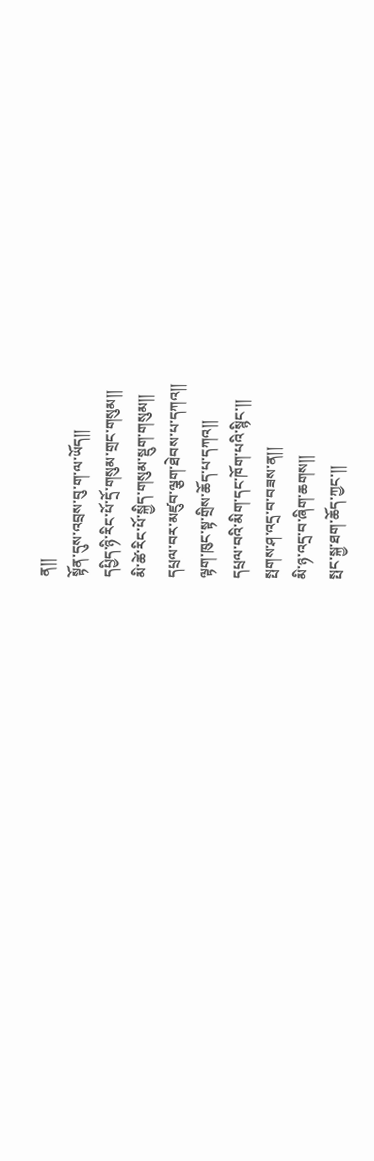ན།།
སྟོན་དུས་འབྲས་བུ་ག་ལ་ཡོད།།
དཔྱིད་ཉི་རིང་པོ་དྲོ་གསུམ་གྲང་གསུམ།།
མི་ཚེ་རིང་པོ་སྐྱིད་གསུམ་སྡུག་གསུམ།།
དཔྲལ་བར་མཛུབ་ལྕག་ཐེབས་པ་དཀའ།།
ལྟག་ཁུང་སྟ་གྲིས་ཆོད་པ་དཀའ།།
དཔྲལ་བའི་མིག་དང་ཁོག་པའི་སྙིང་།།
སྤགས་ཤ་འདྲ་བ་བཟས་ན།།
མི་ཉ་འདྲ་བ་ཞིག་ཆགས།།
སྤང་སྐྱ་ཐག་ཆོད་ཀྱང་།།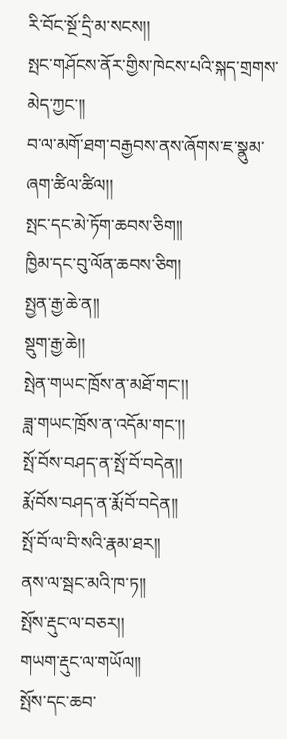རི་བོང་སྔོ་དྲི་མ་སངས།།
སྤང་གཤོངས་ནོར་གྱིས་ཁེངས་པའི་སྐད་གྲགས་མེད་ཀྱང་།།
བ་ལ་མགོ་ཐག་བརྒྱབས་ནས་ཞོགས་ཇ་སྣུམ་ཞག་ཚིལ་ཚིལ།།
སྤང་དང་མེ་ཏོག་ཆབས་ཅིག།།
ཁྱིམ་དང་བུ་ལོན་ཆབས་ཅིག།
སྤྱན་རྒྱ་ཆེ་ན།།
སྡུག་རྒྱ་ཆེ།།
སྤེན་གཡང་ཁྲོས་ན་མཐོ་གང་།།
ཟླ་གཡང་ཁྲོས་ན་འདོམ་གང་།།
སྤོ་བོས་བཤད་ན་སྤོ་བོ་བདེན།།
རྨོ་བོས་བཤད་ན་རྨོ་བོ་བདེན།།
སྤོ་བོ་ལ་བི་སའི་རྣམ་ཐར།།
ནས་ལ་སྦང་མའི་ཁ་ཏ།།
སྤོས་རྡུང་ལ་བཅར།།
གཡག་རྡུང་ལ་གཡོལ།།
སྤོས་དང་ཆབ་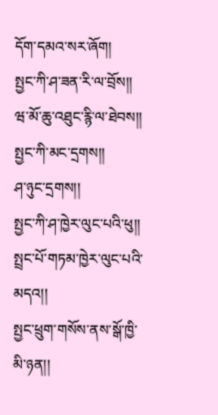དོག་དམའ་སར་ཞོག།
སྤྱང་ཀི་ཤ་ཟན་རི་ལ་བྲོས།།
ཝ་མོ་ཆུ་འཐུང་རྙི་ལ་ཐེབས།།
སྤྱང་ཀི་མང་དྲགས།།
ཤ་ཉུང་དྲགས།།
སྤྱང་ཀི་ཤ་ཁྱེར་ལུང་པའི་ཕུ།།
སྤྲང་པོ་གཏམ་ཁྱེར་ལུང་པའི་མདའ།།
སྤྱང་ཕྲུག་གསོས་ནས་སྒོ་ཁྱི་མི་ཉན།།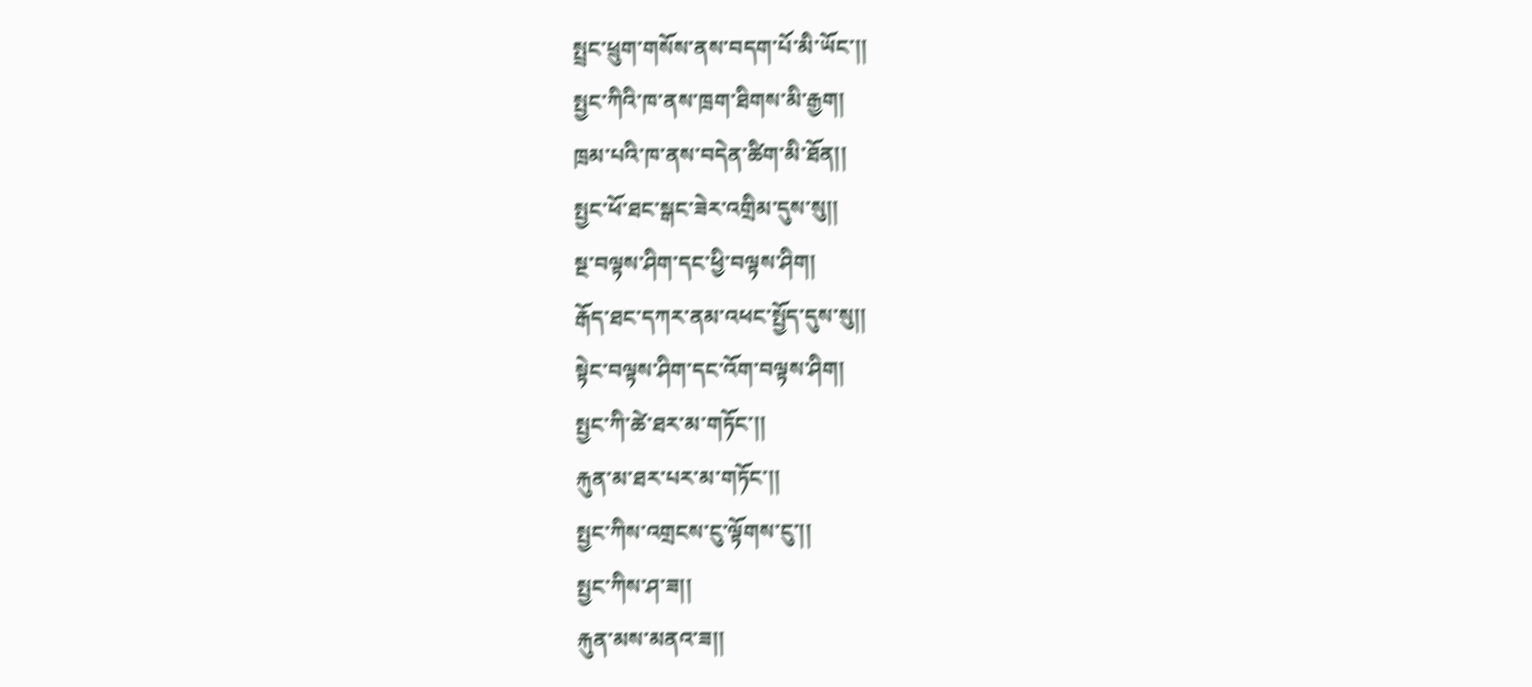སྤྲང་ཕྲུག་གསོས་ནས་བདག་པོ་མི་ཡོང་།།
སྤྱང་ཀིའི་ཁ་ནས་ཁྲག་ཐིགས་མི་རྒྱག།
ཁྲམ་པའི་ཁ་ནས་བདེན་ཚིག་མི་ཐོན།།
སྤྱང་ཕོ་ཐང་སྒང་ཟེར་འགྲིམ་དུས་སུ།།
སྔ་བལྟས་ཤིག་དང་ཕྱི་བལྟས་ཤིག།
རྒོད་ཐང་དཀར་ནམ་འཕང་སྤྱོད་དུས་སུ།།
སྟེང་བལྟས་ཤིག་དང་འོག་བལྟས་ཤིག།
སྤྱང་ཀི་ཚེ་ཐར་མ་གཏོང་།།
རྐུན་མ་ཐར་པར་མ་གཏོང་།།
སྤྱང་ཀིས་འགྲངས་ངུ་ལྟོགས་ངུ་།།
སྤྱང་ཀིས་ཤ་ཟ།།
རྐུན་མས་མནའ་ཟ།།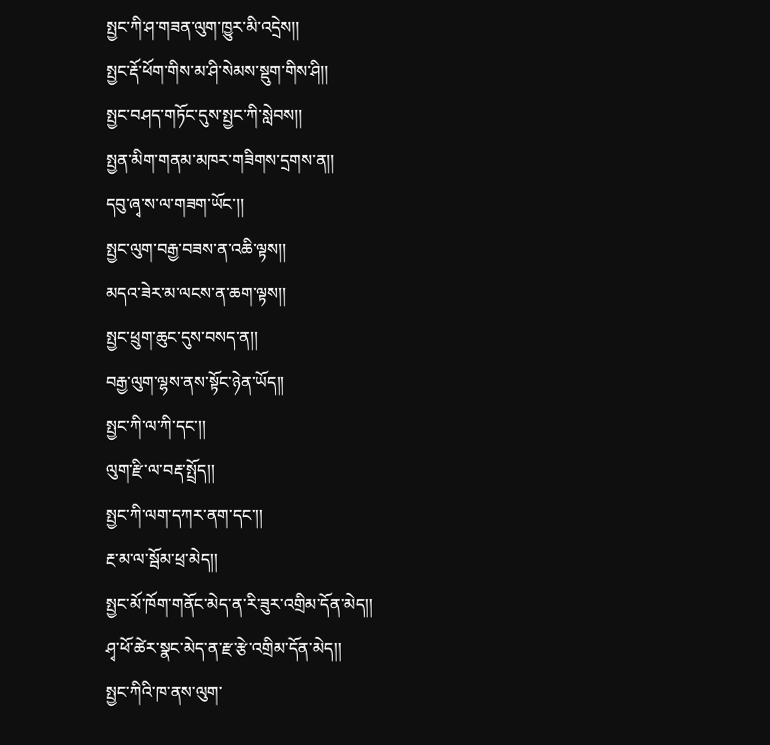སྤྱང་ཀི་ཤ་གཟན་ལུག་ཁྱུར་མི་འདྲེས།།
སྤྱང་རྡོ་ཕོག་གིས་མ་ཤི་སེམས་སྡུག་གིས་ཤི།།
སྤྱང་བཤད་གཏོང་དུས་སྤྱང་ཀི་སླེབས།།
སྤྱན་མིག་གནམ་མཁར་གཟིགས་དྲགས་ན།།
དབུ་ཞྭ་ས་ལ་གཟག་ཡོང་།།
སྤྱང་ལུག་བརྒྱ་བཟས་ན་འཆི་ལྟས།།
མདའ་ཟེར་མ་ལངས་ན་ཆག་ལྟས།།
སྤྱང་ཕྲུག་ཆུང་དུས་བསད་ན།།
བརྒྱ་ལུག་ལྷས་ནས་སྟོང་ཉེན་ཡོད།།
སྤྱང་ཀི་ལ་ཀི་དང་།།
ལུག་རྫི་ལ་བརྡ་སྤྲོད།།
སྤྱང་ཀི་ལག་དཀར་ནག་དང་།།
རྔ་མ་ལ་སྦོམ་ཕྲ་མེད།།
སྤྱང་མོ་ཁོག་གནོང་མེད་ན་རི་ཟུར་འགྲིམ་དོན་མེད།།
ཤྭ་ཕོ་ཚེར་སྣང་མེད་ན་རྫ་རྩེ་འགྲིམ་དོན་མེད།།
སྤྱང་ཀིའི་ཁ་ནས་ལུག་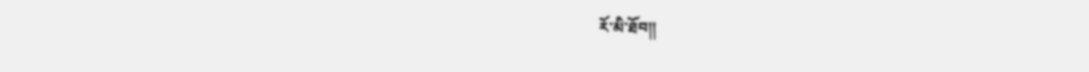རོ་མི་ཐོབ།།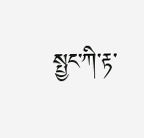སྤྱང་ཀི་རྟ་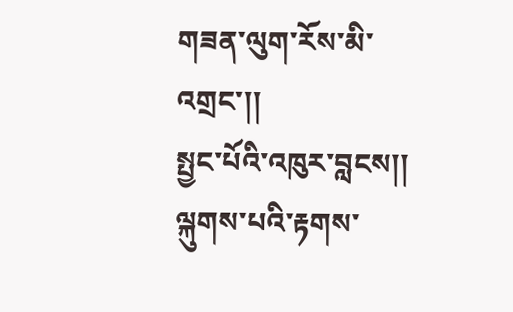གཟན་ལུག་རོས་མི་འགྲང་།།
སྤྱང་པོའི་འཁུར་བླངས།།
ལྐུགས་པའི་རྟགས་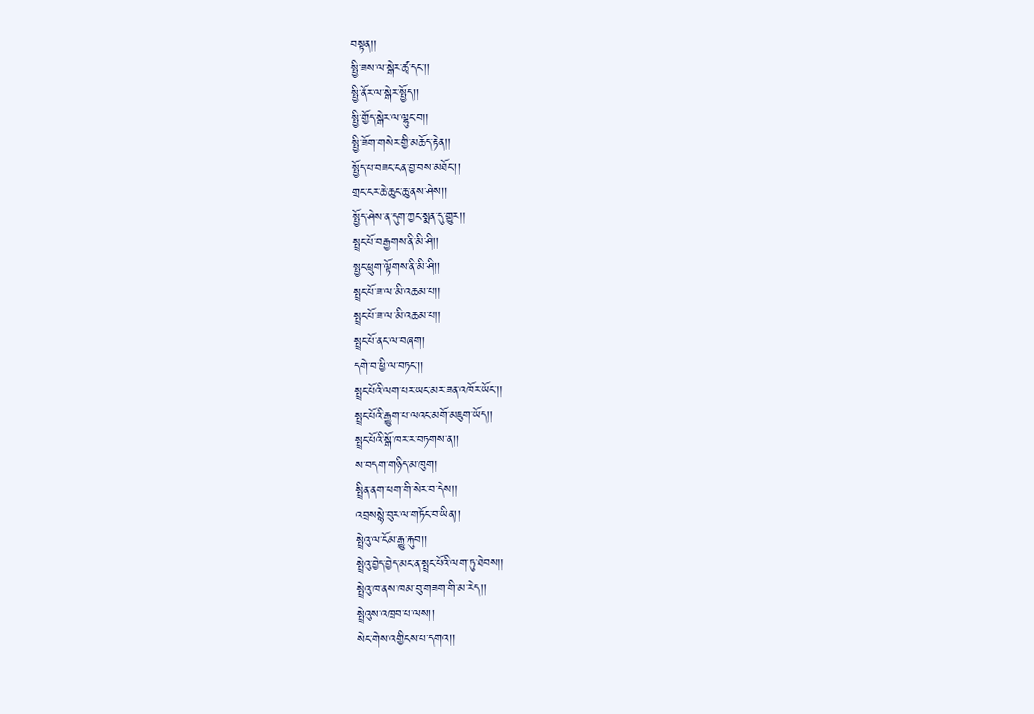བསྟན།།
སྤྱི་ཟས་ལ་སྒེར་ཚྭ་དང་།།
སྤྱི་ནོར་ལ་སྒེར་སྤྱོད།།
སྤྱི་གྱོད་སྒེར་ལ་ལྷུང་བ།།
སྤྱི་ཟོག་གསེར་གྱི་མཆོད་རྟེན།།
སྤྱོད་པ་བཟང་ངན་བྱ་བས་མཐོང་།།
གྲང་ངར་ཆེ་ཆུང་ཆུ་ནས་ཤེས།།
སྤྱོད་ཤེས་ན་དུག་ཀྱང་སྨན་དུ་གྱུར།།
སྤྲང་པོ་བརྒྱགས་ནི་མི་ཤི།།
སྤྱང་ཕྲུག་ལྟོགས་ནི་མི་ཤི།།
སྤྲང་པོ་ཟ་ལ་མི་འཆམ་པ།།
སྤྲང་པོ་ཟ་ལ་མི་འཆམ་པ།།
སྤྲང་པོ་ནང་ལ་བཞག།
དགེ་བ་ཕྱི་ལ་བཏང་།།
སྤྲང་པོའི་ལག་པར་ཡང་མར་ཟན་འཁོར་ཡོང་།།
སྤྲང་པོའི་རྒྱུག་པ་ལའང་མགོ་མཇུག་ཡོད།།
སྤྲང་པོའི་སྒོ་ཁར་ར་བཏགས་ན།།
ས་བདག་གཉིད་མ་ཁུག།
སྤྲིན་ནག་ཕག་གི་སེར་བ་དེས།།
འབྲསསྙེ་བུར་ལ་གཏོང་བ་ཡིན།།
སྤྲེའུ་ལ་ངོམ་རྒྱུ་རྐུབ།།
སྤྲེའུ་བྱེད་བྱེད་མང་ན་སྤྲང་པོའི་ལག་ཏུ་ཐེབས།།
སྤྲེའུ་ཁ་ནས་ཁམ་བུ་གཟག་གི་མ་རེད།།
སྤྲེའུས་འཁྲབ་པ་ལས།།
སེང་གེས་འགྱིངས་པ་དགའ།།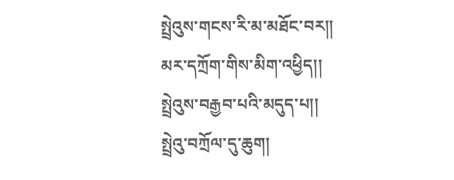སྤྲེའུས་གངས་རི་མ་མཐོང་བར།།
མར་དཀྲོག་གིས་མིག་འཕྱིད།།
སྤྲེའུས་བརྒྱབ་པའི་མདུད་པ།།
སྤྲེའུ་བཀྲོལ་དུ་ཆུག།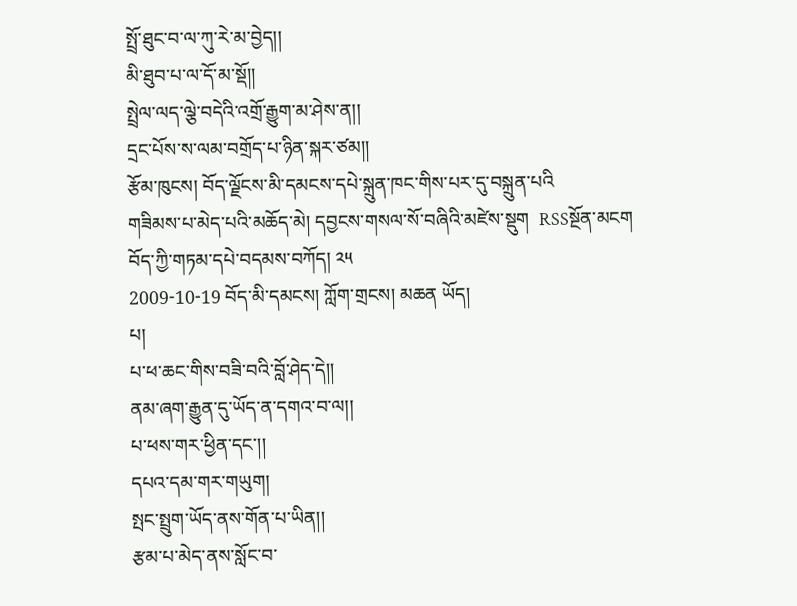སྤྲོ་ཐུང་བ་ལ་ཀུ་རེ་མ་བྱེད།།
མི་ཐུབ་པ་ལ་དོ་མ་སྡོ།།
སྤྲེལ་ལད་ལྕེ་བདེའི་འགྲོ་རྒྱུག་མ་ཤེས་ན།།
དྲང་པོས་ས་ལམ་བགྲོད་པ་ཉིན་སྐར་ཙམ།།
རྩོམ་ཁུངས། བོད་ལྗོངས་མི་དམངས་དཔེ་སྐྲུན་ཁང་གིས་པར་དུ་བསྐྲུན་པའི
གཟིམས་པ་མེད་པའི་མཆོད་མེ། དབྱངས་གསལ་སོ་བཞིའི་མཛེས་སྡུག  RSSསྔོན་མངག
བོད་ཀྱི་གཏམ་དཔེ་བདམས་བཀོད། ༢༥
2009-10-19 བོད་མི་དམངས། ཀློག་གྲངས། མཆན ཡོད།
པ།
པ་ཕ་ཆང་གིས་བཟི་བའི་བློ་ཤེད་དེ།།
ནམ་ཞག་རྒྱུན་དུ་ཡོད་ན་དགའ་བ་ལ།།
པ་ཕས་གར་ཕྱིན་དང་།།
དཔའ་དམ་གར་གཡུག།
སྤང་སྤྲུག་ཡོད་ནས་གོན་པ་ཡིན།།
རྩམ་པ་མེད་ནས་སློང་བ་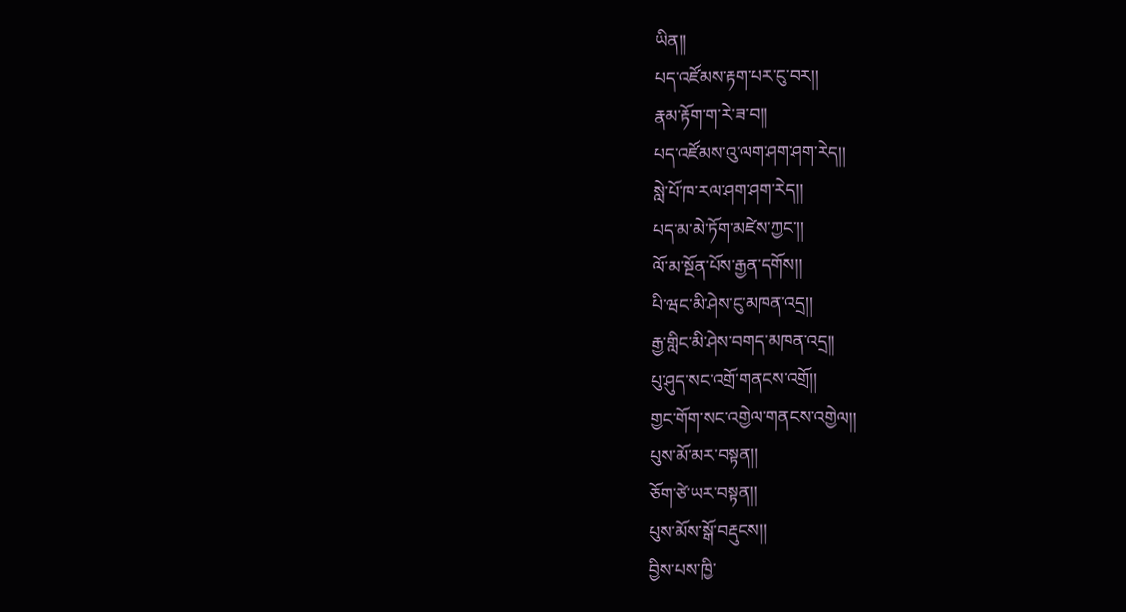ཡིན།།
པད་འཛོམས་རྟག་པར་ངུ་བར།།
རྣམ་རྟོག་ག་རེ་ཟ་བ།།
པད་འཛོམས་འུ་ལག་ཤག་ཤག་རེད།།
སླེ་པོ་ཁ་རལ་ཤག་ཤག་རེད།།
པད་མ་མེ་ཏོག་མཛེས་ཀྱང་།།
ལོ་མ་སྔོན་པོས་རྒྱན་དགོས།།
པི་ཝང་མི་ཤེས་ངུ་མཁན་འདྲ།།
རྒྱ་གླིང་མི་ཤེས་བགད་མཁན་འདྲ།།
པུ་ཤུད་སང་འགྲོ་གནངས་འགྲོ།།
གྱང་གོག་སང་འགྱེལ་གནངས་འགྱེལ།།
པུས་མོ་མར་བསྟན།།
ཅོག་ཙེ་ཡར་བསྟན།།
པུས་མོས་སྒོ་བརྡུངས།།
བྱིས་པས་ཁྱི་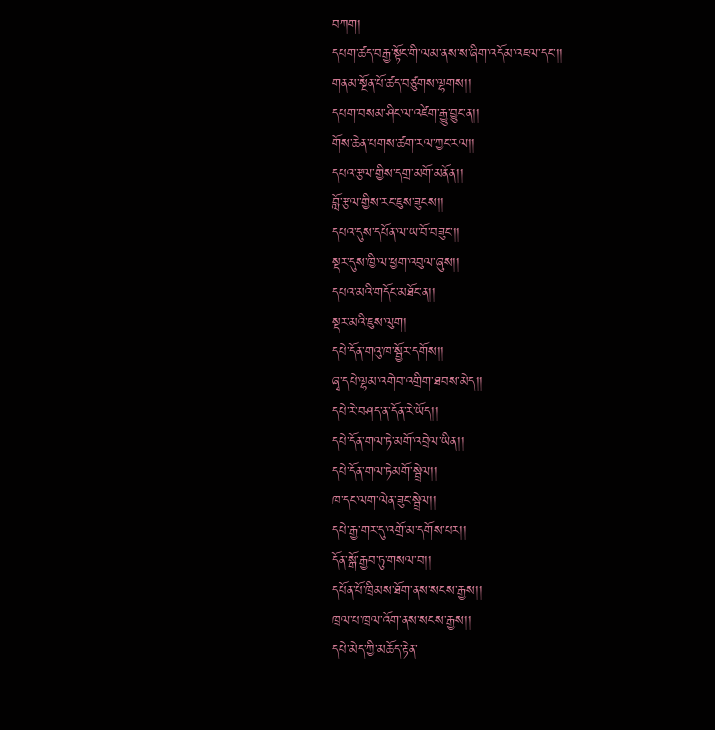བཀག།
དཔག་ཚད་བརྒྱ་སྟོང་གི་ལམ་ནས་ས་ཞིག་འདོམ་འཇལ་དང་།།
གནམ་སྔོན་པོ་ཚད་བཙུགས་ལྷགས།།
དཔག་བསམ་ཤིང་ལ་འཛེག་རྒྱུ་བྱུང་ན།།
གོས་ཆེན་པགས་ཚག་རལ་ཀྱང་རལ།།
དཔའ་རྩལ་གྱིས་དགྲ་མགོ་མནོན།།
བློ་རྩལ་གྱིས་རང་ཇུས་ཟུངས།།
དཔའ་དུས་དཔོན་ལ་ཡ་བོ་བཟུང་།།
སྡར་དུས་ཁྱི་ལ་ཕྱག་འབུལ་ཞུས།།
དཔའ་མའི་གདོང་མཐོང་ན།།
སྡར་མའི་ཇུས་ལུག།
དཔེ་དོན་གའུ་ཁ་སྦྱོར་དགོས།།
ཞྭ་དཔེ་ལྷམ་འགེབ་འགྲིག་ཐབས་མེད།།
དཔེ་རེ་བཤད་ན་དོན་རེ་ཡོད།།
དཔེ་དོན་གལ་ཏེ་མགོ་འབྲེལ་ཡིན།།
དཔེ་དོན་གལ་ཏེམགོ་སྦྲེལ།།
ཁ་དང་ལག་ལེན་ཟུང་སྦྲེལ།།
དཔེ་རྒྱ་གར་དུ་འགྲོ་མ་དགོས་པར།།
དོན་སྒོ་རྒྱབ་ཏུ་གསལ་བ།།
དཔོན་པོ་ཁྲིམས་ཐོག་ནས་སངས་རྒྱས།།
ཁྲལ་པ་ཁྲལ་འོག་ནས་སངས་རྒྱས།།
དཔེ་མེད་ཀྱི་མཆོད་རྟེན་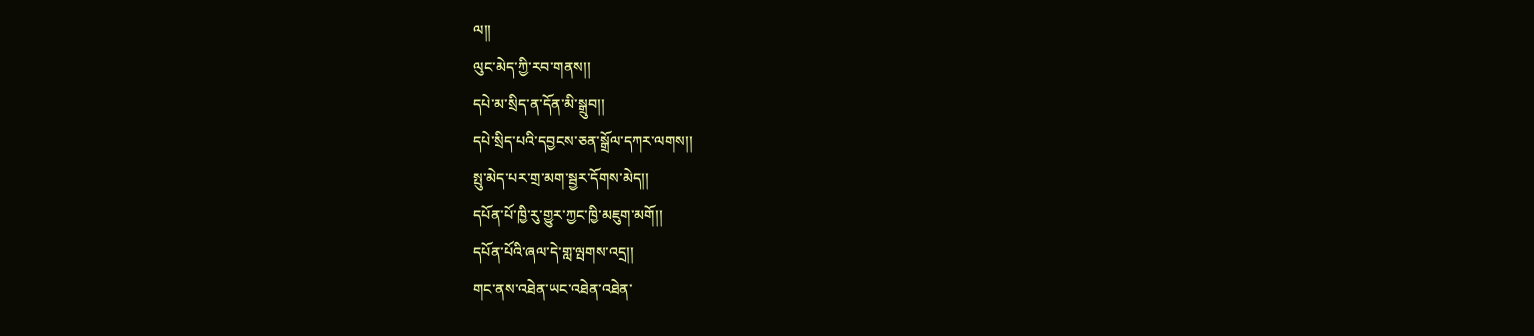ལ།།
ལུང་མེད་ཀྱི་རབ་གནས།།
དཔེ་མ་སྲིད་ན་དོན་མི་སྒྲུབ།།
དཔེ་སྲིད་པའི་དབྱངས་ཅན་སྒྲོལ་དཀར་ལགས།།
སྤུ་མེད་པར་གྲ་མག་སྦྱར་དོགས་མེད།།
དཔོན་པོ་ཁྱི་རུ་གྱུར་ཀྱང་ཁྱི་མཇུག་མགོ།།
དཔོན་པོའི་ཞལ་དེ་གླ་ལྤགས་འདྲ།།
གང་ནས་འཐེན་ཡང་འཐེན་འཐེན་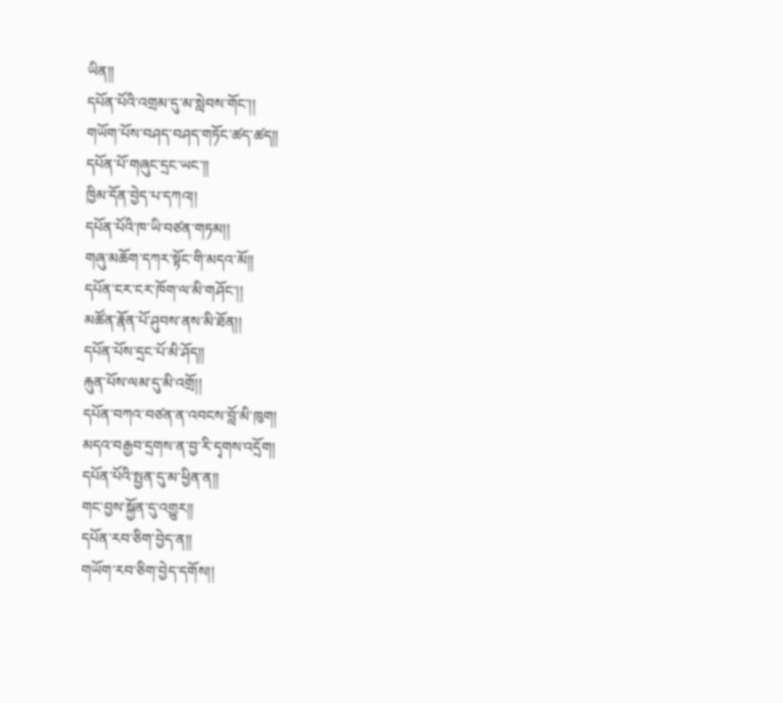ཡིན།།
དཔོན་པོའི་འགྲམ་དུ་མ་སླེབས་གོང་།།
གཡོག་པོས་བཤད་བཤད་གཏོང་ཚད་ཚད།།
དཔོན་པོ་གཞུང་དྲང་ཡང་།།
ཁྱིམ་དོན་བྱེད་པ་དཀའ།།
དཔོན་པོའི་ཁ་ཡི་བཙན་གཏམ།།
གཞུ་མཆོག་དཀར་སྟོང་གི་མདའ་མོ།།
དཔོན་ངར་ངར་ཁོག་ལ་མི་གཤོང་།།
མཚོན་རྣོན་པོ་ཤུབས་ནས་མི་ཐོན།།
དཔོན་པོས་དྲང་པོ་མི་ཤོད།།
རྐུན་པོས་ལམ་དུ་མི་འགྲོ།།
དཔོན་བཀའ་བཙན་ན་འབངས་བློ་མི་ཁུག།
མདའ་བརྒྱབ་དྲགས་ན་བྱ་རི་དྭགས་འདྲོག།
དཔོན་པོའི་སྤྱན་དུ་མ་ཕྱིན་ན།།
གང་བྱས་སྐྱོན་དུ་འགྱུར།།
དཔོན་རབ་ཅིག་བྱེད་ན།།
གཡོག་རབ་ཅིག་བྱེད་དགོས།།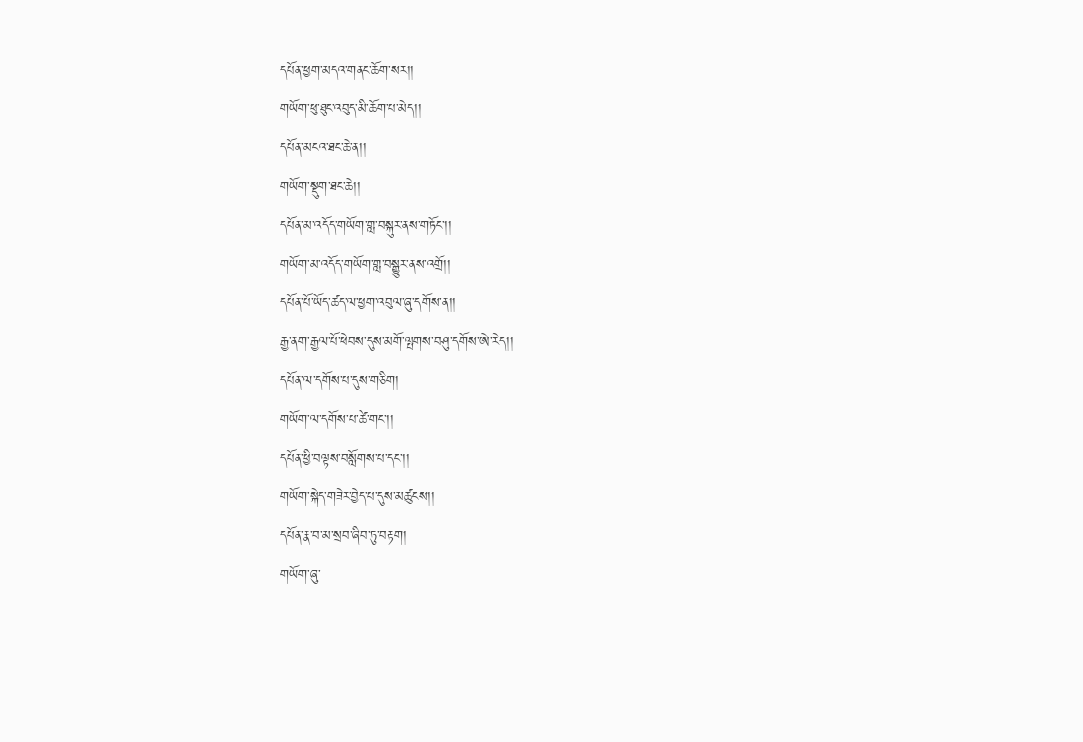དཔོན་ཕྱག་མདའ་གནང་ཆོག་སར།།
གཡོག་ཕུ་ཐུང་འབུད་མི་ཆོག་པ་མེད།།
དཔོན་མངའ་ཐང་ཆེ་ན།།
གཡོག་སྡུག་ཐང་ཆེ།།
དཔོན་མ་འདོད་གཡོག་གླ་བསྐུར་ནས་གཏོང་།།
གཡོག་མ་འདོད་གཡོག་གླ་བསྒྱུར་ནས་འགྲོ།།
དཔོན་པོ་ཡོད་ཚད་ལ་ཕྱག་འབུལ་ཞུ་དགོས་ན།།
རྒྱ་ནག་རྒྱལ་པོ་ཕེབས་དུས་མགོ་ལྤགས་བཤུ་དགོས་ཨེ་རེད།།
དཔོན་ལ་དགོས་པ་དུས་གཅིག།
གཡོག་ལ་དགོས་པ་ཚེ་གང་།།
དཔོན་ཕྱི་བལྟས་བསློགས་པ་དང་།།
གཡོག་སྐེད་གཟེར་བྱེད་པ་དུས་མཚུངས།།
དཔོན་རྣ་བ་མ་སྲབ་ཞིབ་ཏུ་བརྟག།
གཡོག་ཞུ་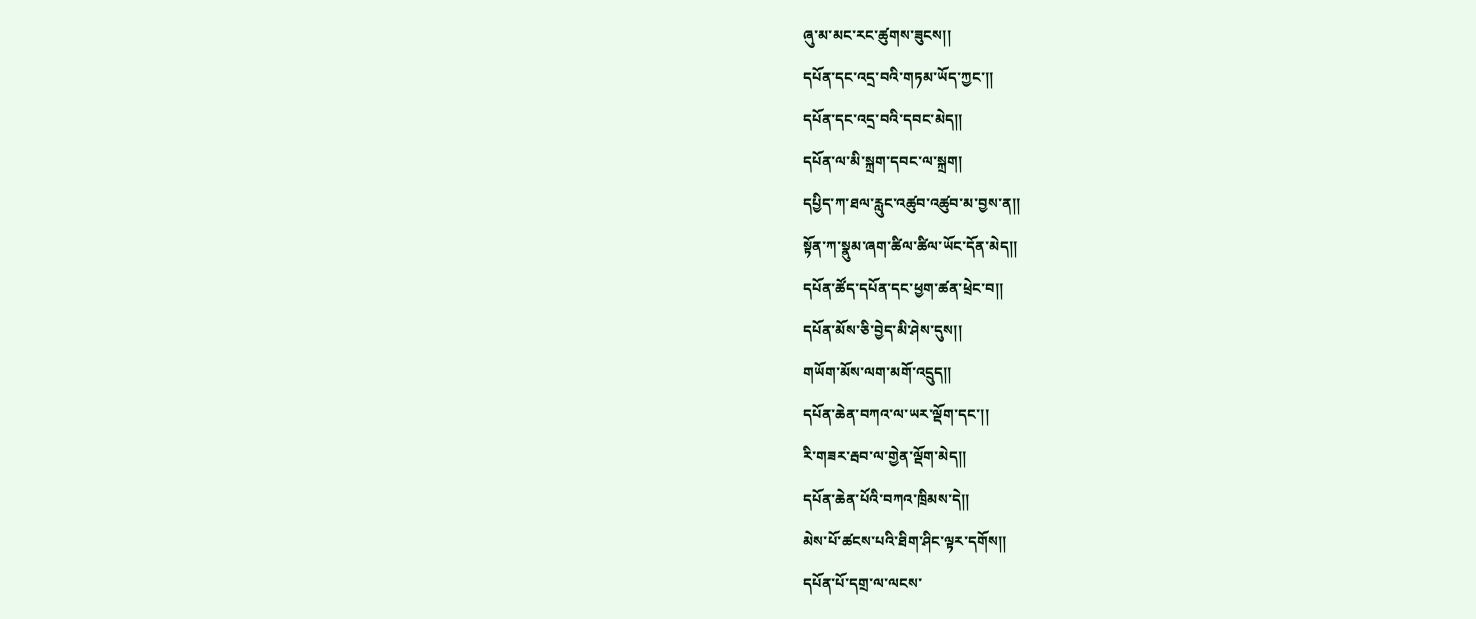ཞུ་མ་མང་རང་ཚུགས་ཟུངས།།
དཔོན་དང་འདྲ་བའི་གཏམ་ཡོད་ཀྱང་།།
དཔོན་དང་འདྲ་བའི་དབང་མེད།།
དཔོན་ལ་མི་སྐྲག་དབང་ལ་སྐྲག།
དཔྱིད་ཀ་ཐལ་རླུང་འཚུབ་འཚུབ་མ་བྱས་ན།།
སྟོན་ཀ་སྣུམ་ཞག་ཚིལ་ཚིལ་ཡོང་དོན་མེད།།
དཔོན་ཚོད་དཔོན་དང་ཕྱག་ཚན་ཕྲེང་བ།།
དཔོན་མོས་ཅི་བྱེད་མི་ཤེས་དུས།།
གཡོག་མོས་ལག་མགོ་འདྲུད།།
དཔོན་ཆེན་བཀའ་ལ་ཡར་ལྡོག་དང་།།
རི་གཟར་རྦབ་ལ་གྱེན་ལྡོག་མེད།།
དཔོན་ཆེན་པོའི་བཀའ་ཁྲིམས་དེ།།
མེས་པོ་ཚངས་པའི་ཐིག་ཤིང་ལྟར་དགོས།།
དཔོན་པོ་དགྲ་ལ་ལངས་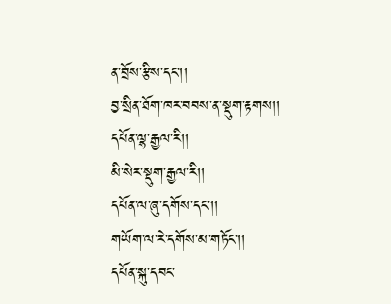ན་བྲོས་རྩིས་དང་།།
བྱ་སྲིན་ཐོག་ཁར་བབས་ན་སྡུག་རྟགས།།
དཔོན་ལྷ་རྒྱལ་རི།།
མི་སེར་སྡུག་རྒྱལ་རི།།
དཔོན་ལ་ཞུ་དགོས་དང་།།
གཡོག་ལ་རེ་དགོས་མ་གཏོང་།།
དཔོན་སྐུ་དབང་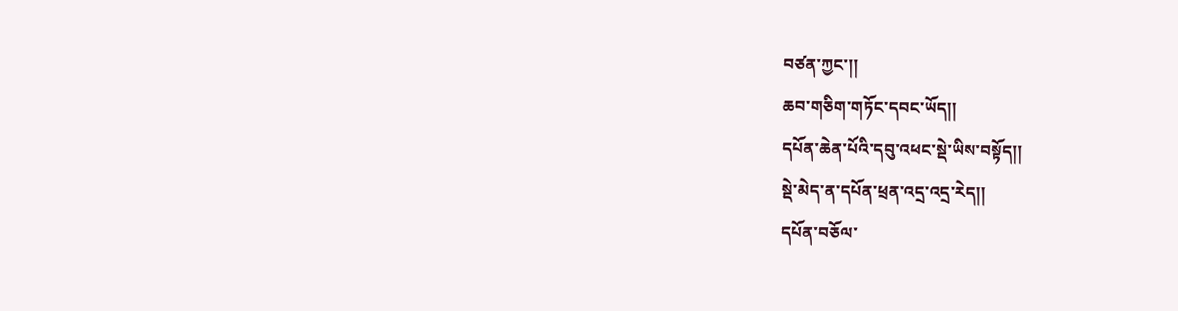བཙན་ཀྱང་།།
ཆབ་གཅིག་གཏོང་དབང་ཡོད།།
དཔོན་ཆེན་པོའི་དབུ་འཕང་སྡེ་ཡིས་བསྟོད།།
སྡེ་མེད་ན་དཔོན་ཕྲན་འདྲ་འདྲ་རེད།།
དཔོན་བཅོལ་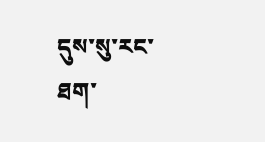དུས་སུ་རང་ཐག་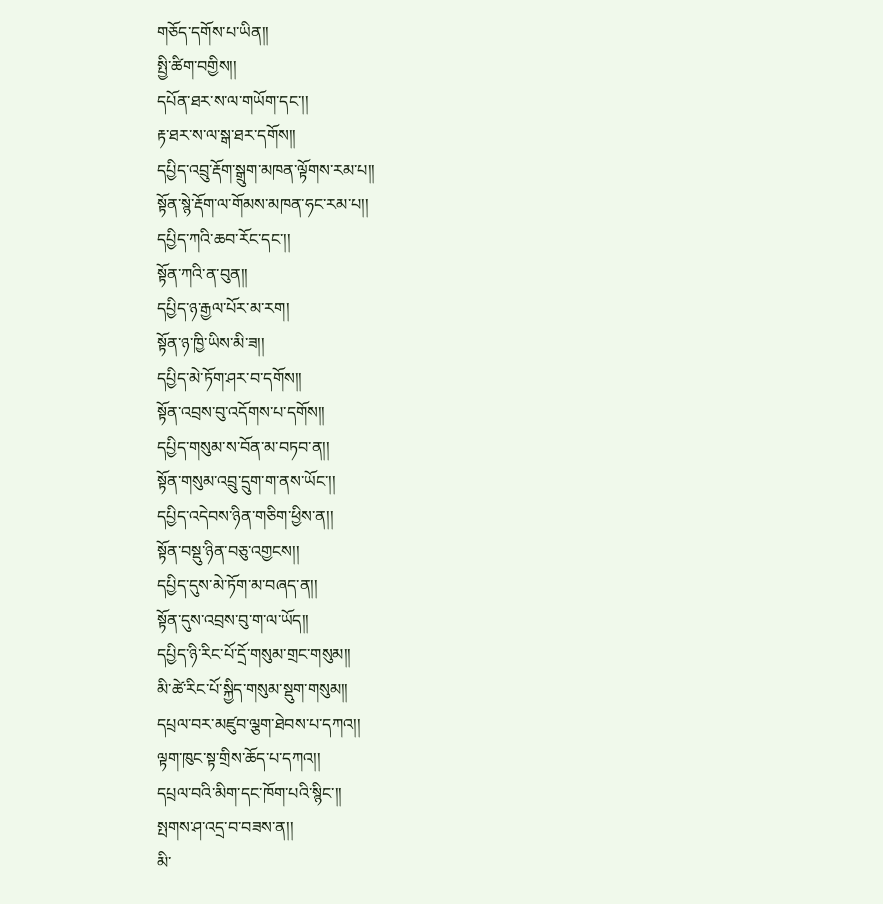གཅོད་དགོས་པ་ཡིན།།
སྤྱི་ཚིག་བགྱིས།།
དཔོན་ཐར་ས་ལ་གཡོག་དང་།།
རྟ་ཐར་ས་ལ་སྒ་ཐར་དགོས།།
དཔྱིད་འབྲུ་རྡོག་སྒྲུག་མཁན་ལྟོགས་རམ་པ།།
སྟོན་སྙེ་རྡོག་ལ་གོམས་མཁན་ཧང་རམ་པ།།
དཔྱིད་ཀའི་ཆབ་རོང་དང་།།
སྟོན་ཀའི་ན་བུན།།
དཔྱིད་ཉ་རྒྱལ་པོར་མ་རག།
སྟོན་ཉ་ཁྱི་ཡིས་མི་ཟ།།
དཔྱིད་མེ་ཏོག་ཤར་བ་དགོས།།
སྟོན་འབྲས་བུ་འདོགས་པ་དགོས།།
དཔྱིད་གསུམ་ས་བོན་མ་བཏབ་ན།།
སྟོན་གསུམ་འབྲུ་དྲུག་ག་ནས་ཡོང་།།
དཔྱིད་འདེབས་ཉིན་གཅིག་ཕྱིས་ན།།
སྟོན་བསྡུ་ཉིན་བཅུ་འགྱངས།།
དཔྱིད་དུས་མེ་ཏོག་མ་བཞད་ན།།
སྟོན་དུས་འབྲས་བུ་ག་ལ་ཡོད།།
དཔྱིད་ཉི་རིང་པོ་དྲོ་གསུམ་གྲང་གསུམ།།
མི་ཚེ་རིང་པོ་སྐྱིད་གསུམ་སྡུག་གསུམ།།
དཔྲལ་བར་མཛུབ་ལྕག་ཐེབས་པ་དཀའ།།
ལྟག་ཁུང་སྟ་གྲིས་ཆོད་པ་དཀའ།།
དཔྲལ་བའི་མིག་དང་ཁོག་པའི་སྙིང་།།
སྤགས་ཤ་འདྲ་བ་བཟས་ན།།
མི་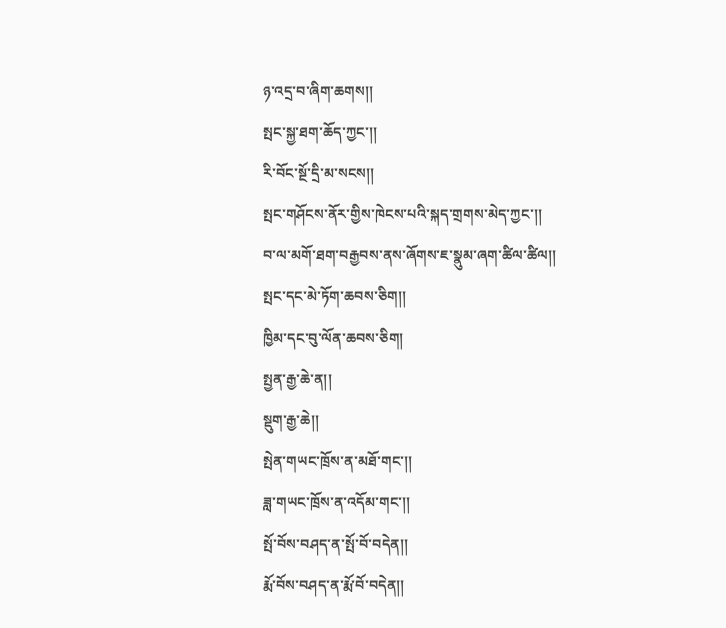ཉ་འདྲ་བ་ཞིག་ཆགས།།
སྤང་སྐྱ་ཐག་ཆོད་ཀྱང་།།
རི་བོང་སྔོ་དྲི་མ་སངས།།
སྤང་གཤོངས་ནོར་གྱིས་ཁེངས་པའི་སྐད་གྲགས་མེད་ཀྱང་།།
བ་ལ་མགོ་ཐག་བརྒྱབས་ནས་ཞོགས་ཇ་སྣུམ་ཞག་ཚིལ་ཚིལ།།
སྤང་དང་མེ་ཏོག་ཆབས་ཅིག།།
ཁྱིམ་དང་བུ་ལོན་ཆབས་ཅིག།
སྤྱན་རྒྱ་ཆེ་ན།།
སྡུག་རྒྱ་ཆེ།།
སྤེན་གཡང་ཁྲོས་ན་མཐོ་གང་།།
ཟླ་གཡང་ཁྲོས་ན་འདོམ་གང་།།
སྤོ་བོས་བཤད་ན་སྤོ་བོ་བདེན།།
རྨོ་བོས་བཤད་ན་རྨོ་བོ་བདེན།།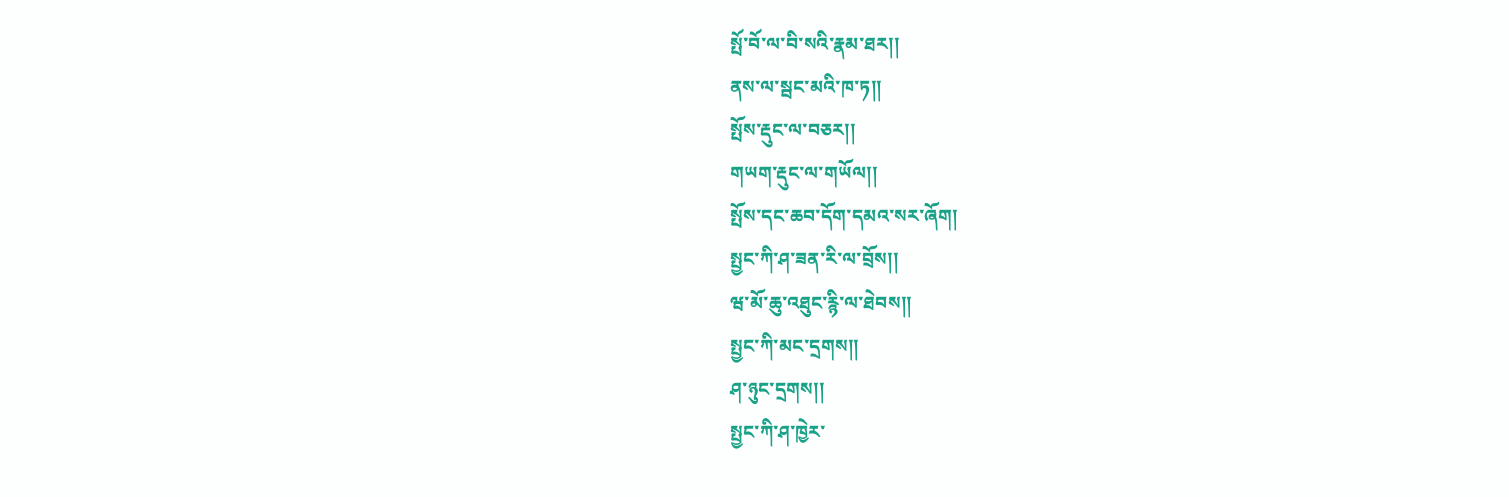སྤོ་བོ་ལ་བི་སའི་རྣམ་ཐར།།
ནས་ལ་སྦང་མའི་ཁ་ཏ།།
སྤོས་རྡུང་ལ་བཅར།།
གཡག་རྡུང་ལ་གཡོལ།།
སྤོས་དང་ཆབ་དོག་དམའ་སར་ཞོག།
སྤྱང་ཀི་ཤ་ཟན་རི་ལ་བྲོས།།
ཝ་མོ་ཆུ་འཐུང་རྙི་ལ་ཐེབས།།
སྤྱང་ཀི་མང་དྲགས།།
ཤ་ཉུང་དྲགས།།
སྤྱང་ཀི་ཤ་ཁྱེར་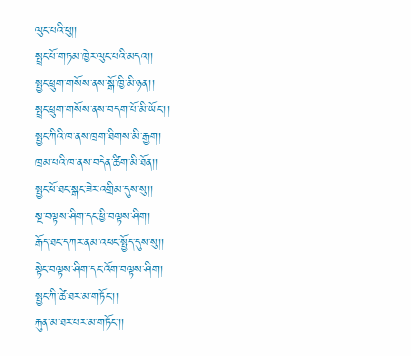ལུང་པའི་ཕུ།།
སྤྲང་པོ་གཏམ་ཁྱེར་ལུང་པའི་མདའ།།
སྤྱང་ཕྲུག་གསོས་ནས་སྒོ་ཁྱི་མི་ཉན།།
སྤྲང་ཕྲུག་གསོས་ནས་བདག་པོ་མི་ཡོང་།།
སྤྱང་ཀིའི་ཁ་ནས་ཁྲག་ཐིགས་མི་རྒྱག།
ཁྲམ་པའི་ཁ་ནས་བདེན་ཚིག་མི་ཐོན།།
སྤྱང་ཕོ་ཐང་སྒང་ཟེར་འགྲིམ་དུས་སུ།།
སྔ་བལྟས་ཤིག་དང་ཕྱི་བལྟས་ཤིག།
རྒོད་ཐང་དཀར་ནམ་འཕང་སྤྱོད་དུས་སུ།།
སྟེང་བལྟས་ཤིག་དང་འོག་བལྟས་ཤིག།
སྤྱང་ཀི་ཚེ་ཐར་མ་གཏོང་།།
རྐུན་མ་ཐར་པར་མ་གཏོང་།།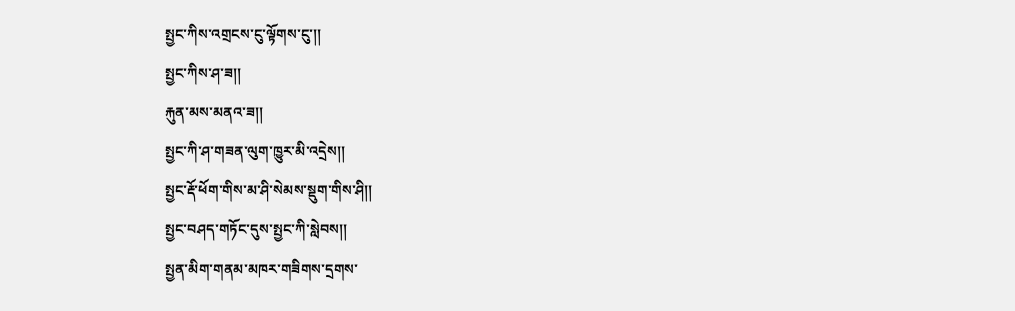སྤྱང་ཀིས་འགྲངས་ངུ་ལྟོགས་ངུ་།།
སྤྱང་ཀིས་ཤ་ཟ།།
རྐུན་མས་མནའ་ཟ།།
སྤྱང་ཀི་ཤ་གཟན་ལུག་ཁྱུར་མི་འདྲེས།།
སྤྱང་རྡོ་ཕོག་གིས་མ་ཤི་སེམས་སྡུག་གིས་ཤི།།
སྤྱང་བཤད་གཏོང་དུས་སྤྱང་ཀི་སླེབས།།
སྤྱན་མིག་གནམ་མཁར་གཟིགས་དྲགས་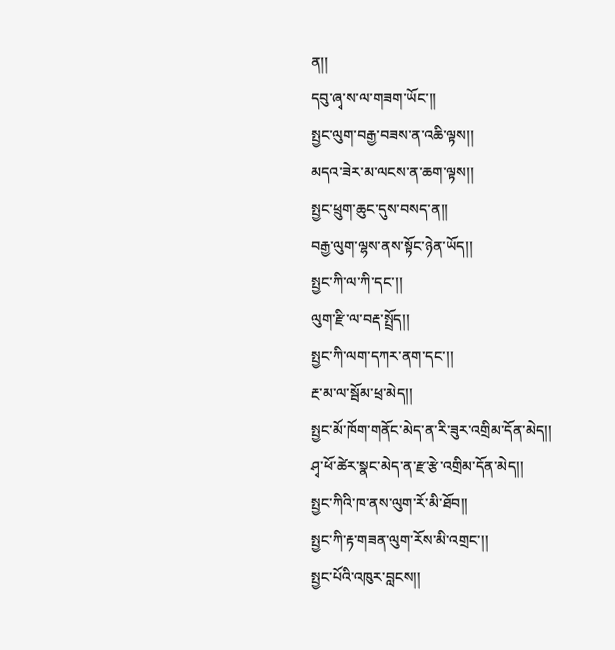ན།།
དབུ་ཞྭ་ས་ལ་གཟག་ཡོང་།།
སྤྱང་ལུག་བརྒྱ་བཟས་ན་འཆི་ལྟས།།
མདའ་ཟེར་མ་ལངས་ན་ཆག་ལྟས།།
སྤྱང་ཕྲུག་ཆུང་དུས་བསད་ན།།
བརྒྱ་ལུག་ལྷས་ནས་སྟོང་ཉེན་ཡོད།།
སྤྱང་ཀི་ལ་ཀི་དང་།།
ལུག་རྫི་ལ་བརྡ་སྤྲོད།།
སྤྱང་ཀི་ལག་དཀར་ནག་དང་།།
རྔ་མ་ལ་སྦོམ་ཕྲ་མེད།།
སྤྱང་མོ་ཁོག་གནོང་མེད་ན་རི་ཟུར་འགྲིམ་དོན་མེད།།
ཤྭ་ཕོ་ཚེར་སྣང་མེད་ན་རྫ་རྩེ་འགྲིམ་དོན་མེད།།
སྤྱང་ཀིའི་ཁ་ནས་ལུག་རོ་མི་ཐོབ།།
སྤྱང་ཀི་རྟ་གཟན་ལུག་རོས་མི་འགྲང་།།
སྤྱང་པོའི་འཁུར་བླངས།།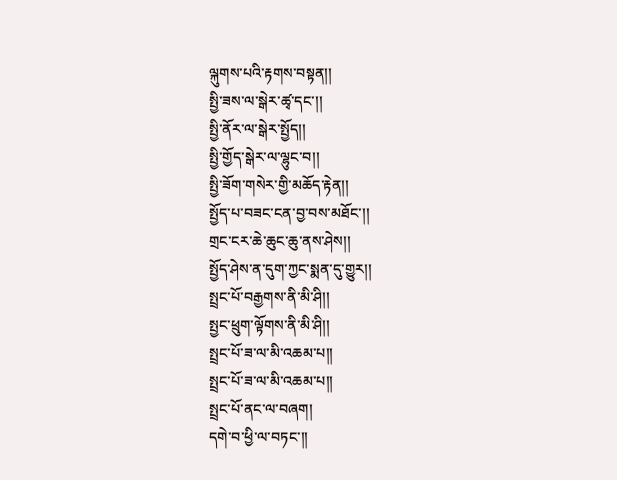ལྐུགས་པའི་རྟགས་བསྟན།།
སྤྱི་ཟས་ལ་སྒེར་ཚྭ་དང་།།
སྤྱི་ནོར་ལ་སྒེར་སྤྱོད།།
སྤྱི་གྱོད་སྒེར་ལ་ལྷུང་བ།།
སྤྱི་ཟོག་གསེར་གྱི་མཆོད་རྟེན།།
སྤྱོད་པ་བཟང་ངན་བྱ་བས་མཐོང་།།
གྲང་ངར་ཆེ་ཆུང་ཆུ་ནས་ཤེས།།
སྤྱོད་ཤེས་ན་དུག་ཀྱང་སྨན་དུ་གྱུར།།
སྤྲང་པོ་བརྒྱགས་ནི་མི་ཤི།།
སྤྱང་ཕྲུག་ལྟོགས་ནི་མི་ཤི།།
སྤྲང་པོ་ཟ་ལ་མི་འཆམ་པ།།
སྤྲང་པོ་ཟ་ལ་མི་འཆམ་པ།།
སྤྲང་པོ་ནང་ལ་བཞག།
དགེ་བ་ཕྱི་ལ་བཏང་།།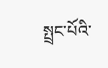སྤྲང་པོའི་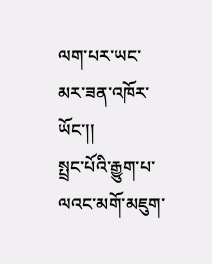ལག་པར་ཡང་མར་ཟན་འཁོར་ཡོང་།།
སྤྲང་པོའི་རྒྱུག་པ་ལའང་མགོ་མཇུག་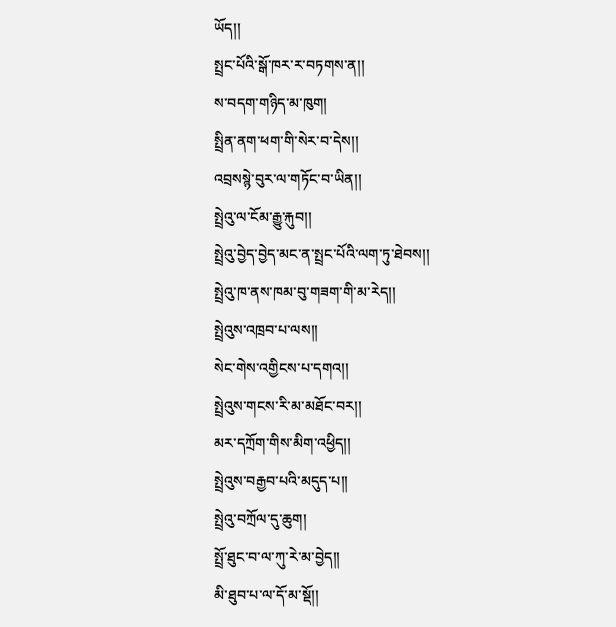ཡོད།།
སྤྲང་པོའི་སྒོ་ཁར་ར་བཏགས་ན།།
ས་བདག་གཉིད་མ་ཁུག།
སྤྲིན་ནག་ཕག་གི་སེར་བ་དེས།།
འབྲསསྙེ་བུར་ལ་གཏོང་བ་ཡིན།།
སྤྲེའུ་ལ་ངོམ་རྒྱུ་རྐུབ།།
སྤྲེའུ་བྱེད་བྱེད་མང་ན་སྤྲང་པོའི་ལག་ཏུ་ཐེབས།།
སྤྲེའུ་ཁ་ནས་ཁམ་བུ་གཟག་གི་མ་རེད།།
སྤྲེའུས་འཁྲབ་པ་ལས།།
སེང་གེས་འགྱིངས་པ་དགའ།།
སྤྲེའུས་གངས་རི་མ་མཐོང་བར།།
མར་དཀྲོག་གིས་མིག་འཕྱིད།།
སྤྲེའུས་བརྒྱབ་པའི་མདུད་པ།།
སྤྲེའུ་བཀྲོལ་དུ་ཆུག།
སྤྲོ་ཐུང་བ་ལ་ཀུ་རེ་མ་བྱེད།།
མི་ཐུབ་པ་ལ་དོ་མ་སྡོ།།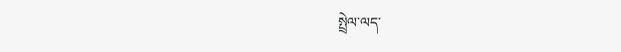སྤྲེལ་ལད་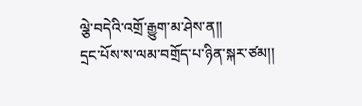ལྕེ་བདེའི་འགྲོ་རྒྱུག་མ་ཤེས་ན།།
དྲང་པོས་ས་ལམ་བགྲོད་པ་ཉིན་སྐར་ཙམ།།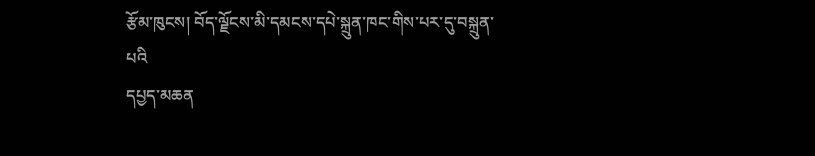རྩོམ་ཁུངས། བོད་ལྗོངས་མི་དམངས་དཔེ་སྐྲུན་ཁང་གིས་པར་དུ་བསྐྲུན་པའི
དཔྱད་མཆན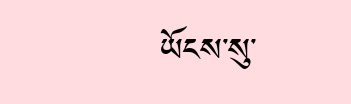ཡོངས་སུ་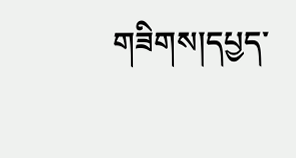གཟིགས།དཔྱད་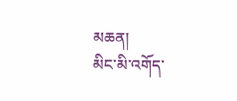མཆན།
མིང་མི་འགོད་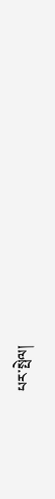པར་སྤེལ།